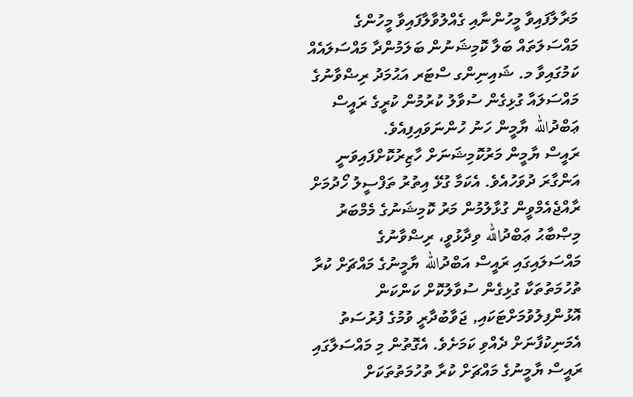މަރާލާފައިވާ މީހުންނާއި ގެއްލުވާލާފައިވާ މީހުންގެ މައްސަލަތައް ބަލާ ކޮމިޝަނުން ބަލަމުންދާ މައްސަލައެއް ކަމުގައިވާ މ. ޝައިނިންގ ސްޓަރ އަޙުމަދު ރިޟްވާނުގެ މައްސަލައާ ގުޅިގެން ސުވާލު ކުރުމުން ކުރީގެ ރައީސް ޢަބްދުالله ޔާމީން ހަނު ހުންނަވައިފިއެވެ.
ރައީސް ޔާމީން މަރުކޮމިޝަނަށް ހާޒިރުކޮށްފައިވަނީ އަންގާރަ ދުވަހުއެވެ. އެކަމާ ގުޅޭ އިތުރު ތަފްސީލު ހޯދުމަށް ރާއްޖެއެމްވީން ގުޅާލުމުން މަރު ކޮމިޝަނުގެ މެމްބަރު މިޞްބާޙު ޢަބްދުالله ވިދާޅުވީ، ރިޟްވާނުގެ މައްސަލައިގައި ރައީސް އަބްދުالله ޔާމީނުގެ މައްޗަށް ކުރާ ތުހުމަތުތަކާ ގުޅިގެން ސުވާލުކޮށް ކަންކަން އޮޅުންފިލުވުމަށްޓަކައި, ޖަވާބުދާރީ ވުމުގެ ފުރުސަތު އެމަނިކުފާނަށް ދެއްވި ކަމަށެވެ. އެގޮތުން މި މައްސަލާގައި ރައީސް ޔާމީނުގެ މައްޗަށް ކުރާ ތުހުމަތުތަކަށް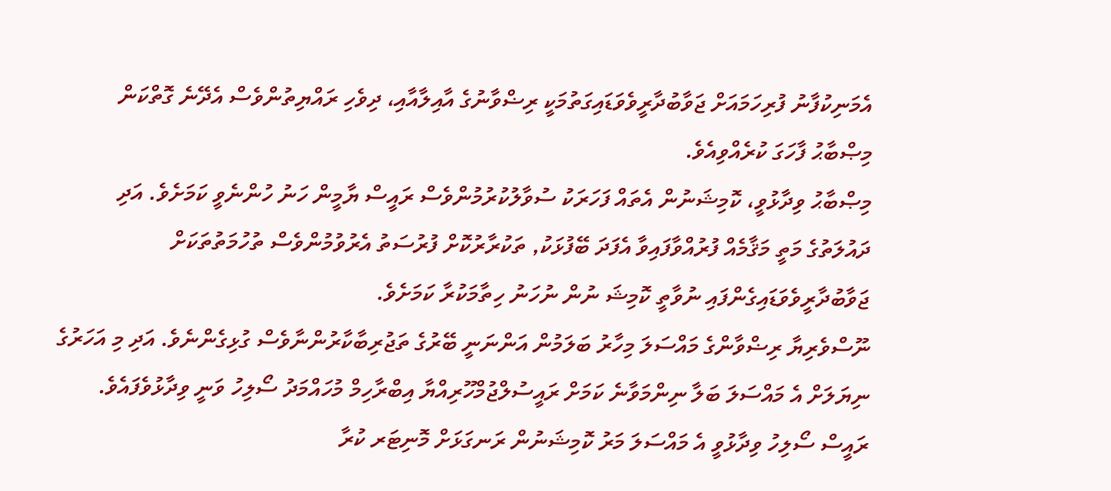އެމަނިކުފާނު ފުރިހަމައަށް ޖަވާބުދާރީވެވަޑައިގަތުމަކީ ރިޟްވާނުގެ އާއިލާއާއި، ދިވެހި ރައްޔިތުންވެސް އެދޭނެ ގޮތްކަން މިޞްބާޙު ފާހަގަ ކުރެއްވިއެވެ.
މިޞްބާޙު ވިދާޅުވީ، ކޮމިޝަނުން އެތައް ފަހަރަކު ސުވާލުކުރުމުންވެސް ރައީސް ޔާމީން ހަނު ހުންނެވީ ކަމަށެވެ. އަދި ދައުލަތުގެ މަތީ މަޤާމެއް ފުރުއްވާފައިވާ އެފަދަ ބޭފުޅަކު, ތަކުރާރުކޮށް ފުރުސަތު އެރުވުމުންވެސް ތުހުމަތުތަކަށް ޖަވާބުދާރީވެވަޑައިގެންފައި ނުވާތީ ކޮމިޝަ ނުން ނުހަނު ހިތާމަކުރާ ކަމަށެވެ.
ނޫސްވެރިޔާ ރިޟްވާންގެ މައްސަލަ މިހާރު ބަލަމުން އަންނަނީ ބޭރުގެ ތަޖުރިބާކާރުންނާވެސް ގުޅިގެންނެވެ. އަދި މި އަހަރުގެ ނިޔަލަށް އެ މައްސަލަ ބަލާ ނިންމަވާނެ ކަމަށް ރައީސުލްޖުމްހޫރިއްޔާ އިބްރާހިމް މުހައްމަދު ސޯލިހު ވަނީ ވިދާޅުވެފައެވެ. ރައީސް ސޯލިހު ވިދާޅުވީ އެ މައްސަލަ މަރު ކޮމިޝަނުން ރަނގަޅަށް މޮނިޓަރ ކުރާ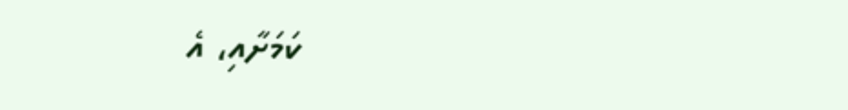ކަމަށާއި، އެ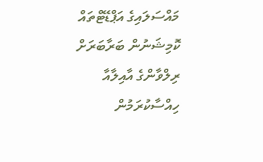މައްސަލައިގެ އަޕްޑޭޓްތައް ކޮމިޝަނުން ބަރާބަރަށް ރިލްވާންގެ އާއިލާއާ ހިއްސާކުރަމުން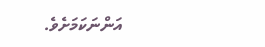އަންނަކަމަށެވެ.